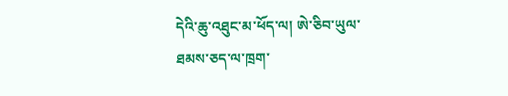དེའི་ཆུ་འཐུང་མ་ཕོད་ལ། ཨེ་ཅིབ་ཡུལ་ཐམས་ཅད་ལ་ཁྲག་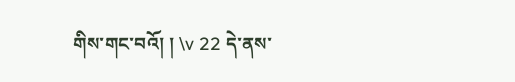གིས་གང་བའོ། ། \v 22 དེ་ནས་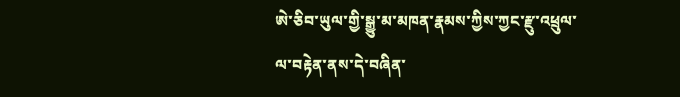ཨེ་ཅིབ་ཡུལ་གྱི་སྒྱུ་མ་མཁན་རྣམས་ཀྱིས་ཀྱང་རྫུ་འཕྲུལ་ལ་བརྟེན་ནས་དེ་བཞིན་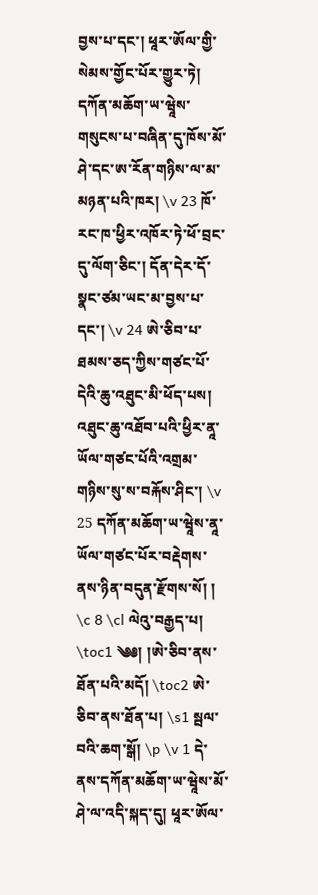བྱས་པ་དང་། ཕཱར་ཨོལ་གྱི་སེམས་གྱོང་པོར་གྱུར་ཏེ། དཀོན་མཆོག་ཡ་ཝཱེས་གསུངས་པ་བཞིན་དུ་ཁོས་མོ་ཤེ་དང་ཨ་རོན་གཉིས་ལ་མ་མཉན་པའི་ཁར། \v 23 ཁོ་རང་ཁ་ཕྱིར་འཁོར་ཏེ་ཕོ་བྲང་དུ་ལོག་ཅིང་། དོན་དེར་དོ་སྣང་ཙམ་ཡང་མ་བྱས་པ་དང་། \v 24 ཨེ་ཅིབ་པ་ཐམས་ཅད་ཀྱིས་གཙང་པོ་དེའི་ཆུ་འཐུང་མི་ཕོད་པས། འཐུང་ཆུ་འཐོབ་པའི་ཕྱིར་ནཱ་ཡོལ་གཙང་པོའི་འགྲམ་གཉིས་སུ་ས་བརྐོས་ཤིང་། \v 25 དཀོན་མཆོག་ཡ་ཝཱེས་ནཱ་ཡོལ་གཙང་པོར་བརྡེགས་ནས་ཉིན་བདུན་རྫོགས་སོ། ། \c 8 \cl ལེའུ་བརྒྱད་པ། \toc1 ༄༅། །ཨེ་ཅིབ་ནས་ཐོན་པའི་མདོ། \toc2 ཨེ་ཅིབ་ནས་ཐོན་པ། \s1 སྦལ་བའི་ཆག་སྒོ། \p \v 1 དེ་ནས་དཀོན་མཆོག་ཡ་ཝཱེས་མོ་ཤེ་ལ་འདི་སྐད་དུ། ཕཱར་ཨོལ་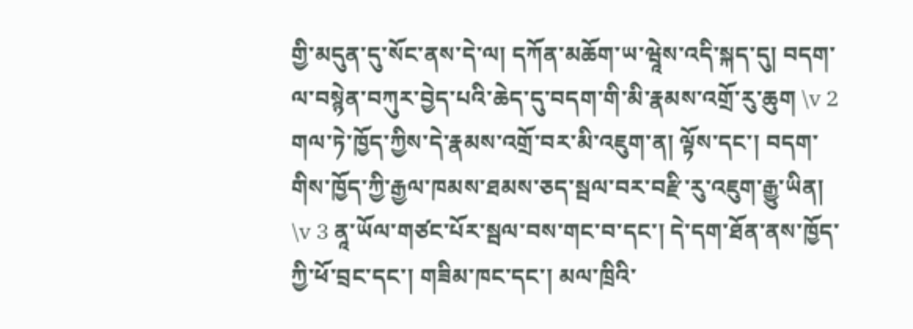གྱི་མདུན་དུ་སོང་ནས་དེ་ལ། དཀོན་མཆོག་ཡ་ཝཱེས་འདི་སྐད་དུ། བདག་ལ་བསྙེན་བཀུར་བྱེད་པའི་ཆེད་དུ་བདག་གི་མི་རྣམས་འགྲོ་རུ་ཆུག \v 2 གལ་ཏེ་ཁྱོད་ཀྱིས་དེ་རྣམས་འགྲོ་བར་མི་འཇུག་ན། ལྟོས་དང་། བདག་གིས་ཁྱོད་ཀྱི་རྒྱལ་ཁམས་ཐམས་ཅད་སྦལ་བར་བརྫི་རུ་འཇུག་རྒྱུ་ཡིན། \v 3 ནཱ་ཡོལ་གཙང་པོར་སྦལ་བས་གང་བ་དང་། དེ་དག་ཐོན་ནས་ཁྱོད་ཀྱི་ཕོ་བྲང་དང་། གཟིམ་ཁང་དང་། མལ་ཁྲིའི་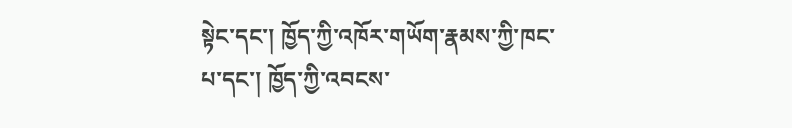སྟེང་དང་། ཁྱོད་ཀྱི་འཁོར་གཡོག་རྣམས་ཀྱི་ཁང་པ་དང་། ཁྱོད་ཀྱི་འབངས་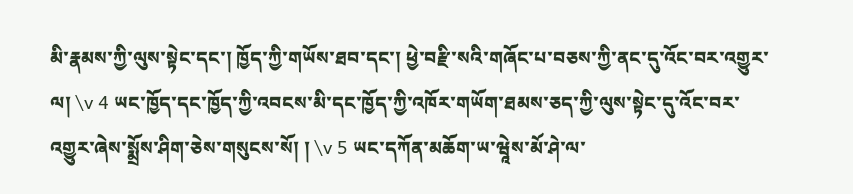མི་རྣམས་ཀྱི་ལུས་སྟེང་དང་། ཁྱོད་ཀྱི་གཡོས་ཐབ་དང་། ཕྱེ་བརྫི་སའི་གཞོང་པ་བཅས་ཀྱི་ནང་དུ་འོང་བར་འགྱུར་ལ། \v 4 ཡང་ཁྱོད་དང་ཁྱོད་ཀྱི་འབངས་མི་དང་ཁྱོད་ཀྱི་འཁོར་གཡོག་ཐམས་ཅད་ཀྱི་ལུས་སྟེང་དུ་འོང་བར་འགྱུར་ཞེས་སྨྲོས་ཤིག་ཅེས་གསུངས་སོ། ། \v 5 ཡང་དཀོན་མཆོག་ཡ་ཝཱེས་མོ་ཤེ་ལ་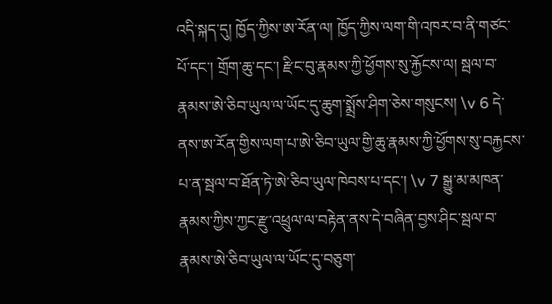འདི་སྐད་དུ། ཁྱོད་ཀྱིས་ཨ་རོན་ལ། ཁྱོད་ཀྱིས་ལག་གི་འཁར་བ་ནི་གཙང་པོ་དང་། གྲོག་ཆུ་དང་། རྫིང་བུ་རྣམས་ཀྱི་ཕྱོགས་སུ་རྐྱོངས་ལ། སྦལ་བ་རྣམས་ཨེ་ཅིབ་ཡུལ་ལ་ཡོང་དུ་ཆུག་སྨྲོས་ཤིག་ཅེས་གསུངས། \v 6 དེ་ནས་ཨ་རོན་གྱིས་ལག་པ་ཨེ་ཅིབ་ཡུལ་གྱི་ཆུ་རྣམས་ཀྱི་ཕྱོགས་སུ་བརྐྱངས་པ་ན་སྦལ་བ་ཐོན་ཏེ་ཨེ་ཅིབ་ཡུལ་ཁེབས་པ་དང་། \v 7 སྒྱུ་མ་མཁན་རྣམས་ཀྱིས་ཀྱང་རྫུ་འཕྲུལ་ལ་བརྟེན་ནས་དེ་བཞིན་བྱས་ཤིང་སྦལ་བ་རྣམས་ཨེ་ཅིབ་ཡུལ་ལ་ཡོང་དུ་བཅུག་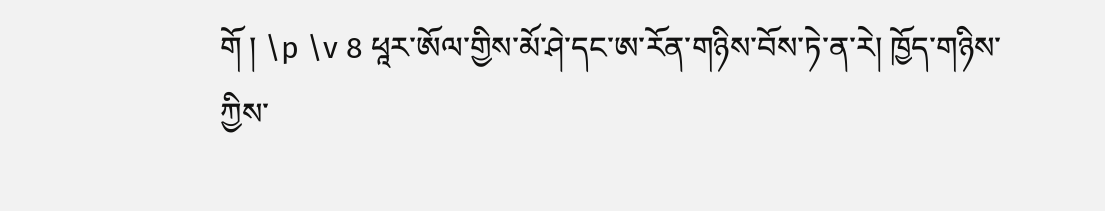གོ ། \p \v 8 ཕཱར་ཨོལ་གྱིས་མོ་ཤེ་དང་ཨ་རོན་གཉིས་བོས་ཏེ་ན་རེ། ཁྱོད་གཉིས་ཀྱིས་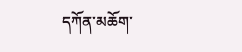དཀོན་མཆོག་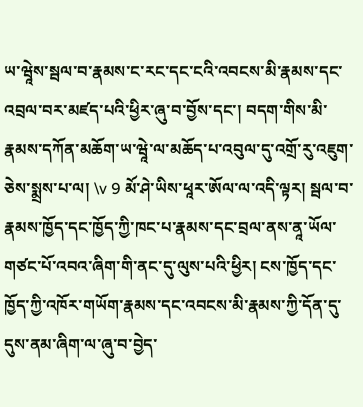ཡ་ཝཱེས་སྦལ་བ་རྣམས་ང་རང་དང་ངའི་འབངས་མི་རྣམས་དང་འབྲལ་བར་མཛད་པའི་ཕྱིར་ཞུ་བ་བྱོས་དང་། བདག་གིས་མི་རྣམས་དཀོན་མཆོག་ཡ་ཝཱེ་ལ་མཆོད་པ་འབུལ་དུ་འགྲོ་རུ་འཇུག་ཅེས་སྨྲས་པ་ལ། \v 9 མོ་ཤེ་ཡིས་ཕཱར་ཨོལ་ལ་འདི་ལྟར། སྦལ་བ་རྣམས་ཁྱོད་དང་ཁྱོད་ཀྱི་ཁང་པ་རྣམས་དང་བྲལ་ནས་ནཱ་ཡོལ་གཙང་པོ་འབའ་ཞིག་གི་ནང་དུ་ལུས་པའི་ཕྱིར། ངས་ཁྱོད་དང་ཁྱོད་ཀྱི་འཁོར་གཡོག་རྣམས་དང་འབངས་མི་རྣམས་ཀྱི་དོན་དུ་དུས་ནམ་ཞིག་ལ་ཞུ་བ་བྱེད་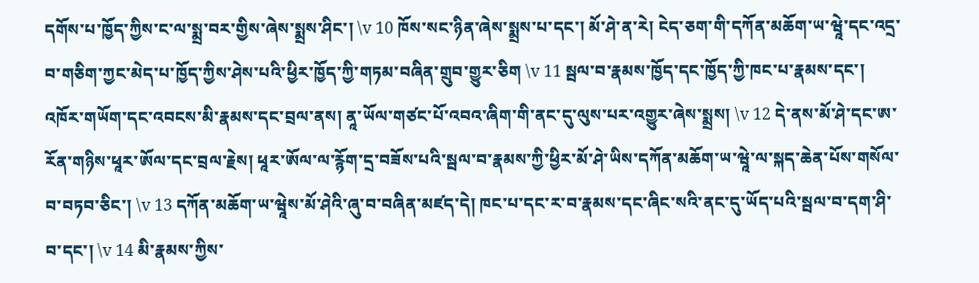དགོས་པ་ཁྱོད་ཀྱིས་ང་ལ་སྨྲ་བར་གྱིས་ཞེས་སྨྲས་ཤིང་། \v 10 ཁོས་སང་ཉིན་ཞེས་སྨྲས་པ་དང་། མོ་ཤེ་ན་རེ། ངེད་ཅག་གི་དཀོན་མཆོག་ཡ་ཝཱེ་དང་འདྲ་བ་གཅིག་ཀྱང་མེད་པ་ཁྱོད་ཀྱིས་ཤེས་པའི་ཕྱིར་ཁྱོད་ཀྱི་གཏམ་བཞིན་གྲུབ་གྱུར་ཅིག \v 11 སྦལ་བ་རྣམས་ཁྱོད་དང་ཁྱོད་ཀྱི་ཁང་པ་རྣམས་དང་། འཁོར་གཡོག་དང་འབངས་མི་རྣམས་དང་བྲལ་ནས། ནཱ་ཡོལ་གཙང་པོ་འབའ་ཞིག་གི་ནང་དུ་ལུས་པར་འགྱུར་ཞེས་སྨྲས། \v 12 དེ་ནས་མོ་ཤེ་དང་ཨ་རོན་གཉིས་ཕཱར་ཨོལ་དང་བྲལ་རྗེས། ཕཱར་ཨོལ་ལ་རྙོག་དྲ་བཟོས་པའི་སྦལ་བ་རྣམས་ཀྱི་ཕྱིར་མོ་ཤེ་ཡིས་དཀོན་མཆོག་ཡ་ཝཱེ་ལ་སྐད་ཆེན་པོས་གསོལ་བ་བཏབ་ཅིང་། \v 13 དཀོན་མཆོག་ཡ་ཝཱེས་མོ་ཤེའི་ཞུ་བ་བཞིན་མཛད་དེ། ཁང་པ་དང་ར་བ་རྣམས་དང་ཞིང་སའི་ནང་དུ་ཡོད་པའི་སྦལ་བ་དག་ཤི་བ་དང་། \v 14 མི་རྣམས་ཀྱིས་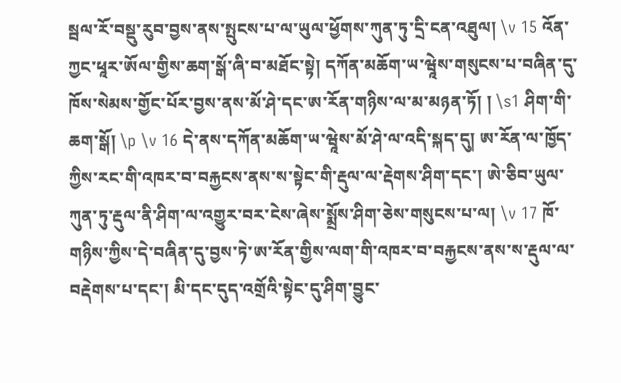སྦལ་རོ་བསྡུ་རུབ་བྱས་ནས་སྤུངས་པ་ལ་ཡུལ་ཕྱོགས་ཀུན་ཏུ་དྲི་ངན་འཐུལ། \v 15 འོན་ཀྱང་ཕཱར་ཨོལ་གྱིས་ཆག་སྒོ་ཞི་བ་མཐོང་སྟེ། དཀོན་མཆོག་ཡ་ཝཱེས་གསུངས་པ་བཞིན་དུ་ཁོས་སེམས་གྱོང་པོར་བྱས་ནས་མོ་ཤེ་དང་ཨ་རོན་གཉིས་ལ་མ་མཉན་ཏོ། ། \s1 ཤིག་གི་ཆག་སྒོ། \p \v 16 དེ་ནས་དཀོན་མཆོག་ཡ་ཝཱེས་མོ་ཤེ་ལ་འདི་སྐད་དུ། ཨ་རོན་ལ་ཁྱོད་ཀྱིས་རང་གི་འཁར་བ་བརྐྱངས་ནས་ས་སྟེང་གི་རྡུལ་ལ་རྡེགས་ཤིག་དང་། ཨེ་ཅིབ་ཡུལ་ཀུན་ཏུ་རྡུལ་ནི་ཤིག་ལ་འགྱུར་བར་ངེས་ཞེས་སྨྲོས་ཤིག་ཅེས་གསུངས་པ་ལ། \v 17 ཁོ་གཉིས་ཀྱིས་དེ་བཞིན་དུ་བྱས་ཏེ་ཨ་རོན་གྱིས་ལག་གི་འཁར་བ་བརྐྱངས་ནས་ས་རྡུལ་ལ་བརྡེགས་པ་དང་། མི་དང་དུད་འགྲོའི་སྟེང་དུ་ཤིག་བྱུང་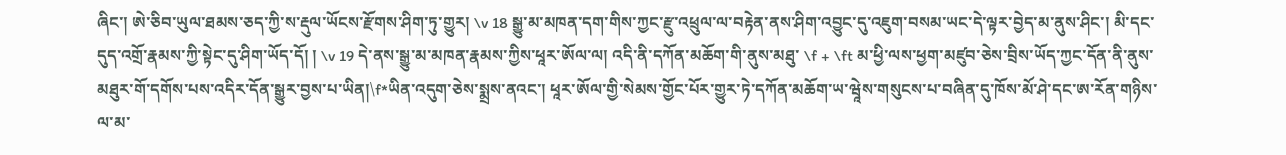ཞིང་། ཨེ་ཅིབ་ཡུལ་ཐམས་ཅད་ཀྱི་ས་རྡུལ་ཡོངས་རྫོགས་ཤིག་ཏུ་གྱུར། \v 18 སྒྱུ་མ་མཁན་དག་གིས་ཀྱང་རྫུ་འཕྲུལ་ལ་བརྟེན་ནས་ཤིག་འབྱུང་དུ་འཇུག་བསམ་ཡང་དེ་ལྟར་བྱེད་མ་ནུས་ཤིང་། མི་དང་དུད་འགྲོ་རྣམས་ཀྱི་སྟེང་དུ་ཤིག་ཡོད་དོ། ། \v 19 དེ་ནས་སྒྱུ་མ་མཁན་རྣམས་ཀྱིས་ཕཱར་ཨོལ་ལ། འདི་ནི་དཀོན་མཆོག་གི་ནུས་མཐུ་ \f + \ft མ་ཕྱི་ལས་ཕྱག་མཛུབ་ཅེས་བྲིས་ཡོད་ཀྱང་དོན་ནི་ནུས་མཐུར་གོ་དགོས་པས་འདིར་དོན་སྒྱུར་བྱས་པ་ཡིན།\f*ཡིན་འདུག་ཅེས་སྨྲས་ནའང་། ཕཱར་ཨོལ་གྱི་སེམས་གྱོང་པོར་གྱུར་ཏེ་དཀོན་མཆོག་ཡ་ཝཱེས་གསུངས་པ་བཞིན་དུ་ཁོས་མོ་ཤེ་དང་ཨ་རོན་གཉིས་ལ་མ་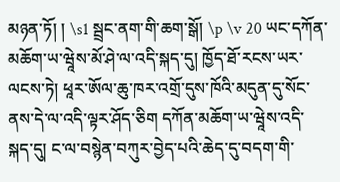མཉན་ཏོ། ། \s1 སྦྲང་ནག་གི་ཆག་སྒོ། \p \v 20 ཡང་དཀོན་མཆོག་ཡ་ཝཱེས་མོ་ཤེ་ལ་འདི་སྐད་དུ། ཁྱོད་ཐོ་རངས་ཡར་ལངས་ཏེ། ཕཱར་ཨོལ་ཆུ་ཁར་འགྲོ་དུས་ཁོའི་མདུན་དུ་སོང་ནས་དེ་ལ་འདི་ལྟར་ཤོད་ཅིག དཀོན་མཆོག་ཡ་ཝཱེས་འདི་སྐད་དུ། ང་ལ་བསྙེན་བཀུར་བྱེད་པའི་ཆེད་དུ་བདག་གི་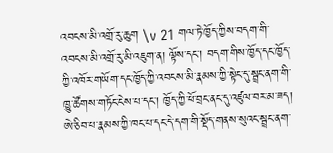འབངས་མི་འགྲོ་རུ་ཆུག \v 21 གལ་ཏེ་ཁྱོད་ཀྱིས་བདག་གི་འབངས་མི་འགྲོ་རུ་མི་འཇུག་ན། ལྟོས་དང་། བདག་གིས་ཁྱོད་དང་ཁྱོད་ཀྱི་འཁོར་གཡོག་དང་ཁྱོད་ཀྱི་འབངས་མི་རྣམས་ཀྱི་སྟེང་དུ་སྦྲང་ནག་གི་ཁྱུ་ཚོགས་གཏོང་ངེས་པ་དང་། ཁྱོད་ཀྱི་ཕོ་བྲང་ནང་དུ་འཛུལ་བར་མ་ཟད། ཨེ་ཅིབ་པ་རྣམས་ཀྱི་ཁང་པ་དང་དེ་དག་གི་སྡོད་གནས་སུའང་སྦྲང་ནག་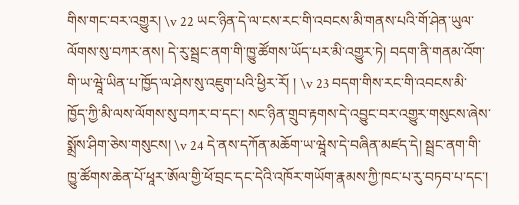གིས་གང་བར་འགྱུར། \v 22 ཡང་ཉིན་དེ་ལ་ངས་རང་གི་འབངས་མི་གནས་པའི་གོ་ཤེན་ཡུལ་ལོགས་སུ་བཀར་ནས། དེ་རུ་སྦྲང་ནག་གི་ཁྱུ་ཚོགས་ཡོད་པར་མི་འགྱུར་ཏེ། བདག་ནི་གནམ་འོག་གི་ཡ་ཝཱེ་ཡིན་པ་ཁྱོད་ལ་ཤེས་སུ་འཇུག་པའི་ཕྱིར་རོ། ། \v 23 བདག་གིས་རང་གི་འབངས་མི་ཁྱོད་ཀྱི་མི་ལས་ལོགས་སུ་བཀར་བ་དང་། སང་ཉིན་གྲུབ་རྟགས་དེ་འབྱུང་བར་འགྱུར་གསུངས་ཞེས་སྨྲོས་ཤིག་ཅེས་གསུངས། \v 24 དེ་ནས་དཀོན་མཆོག་ཡ་ཝཱེས་དེ་བཞིན་མཛད་དེ། སྦྲང་ནག་གི་ཁྱུ་ཚོགས་ཆེན་པོ་ཕཱར་ཨོལ་གྱི་ཕོ་བྲང་དང་དེའི་འཁོར་གཡོག་རྣམས་ཀྱི་ཁང་པ་རུ་བཏབ་པ་དང་།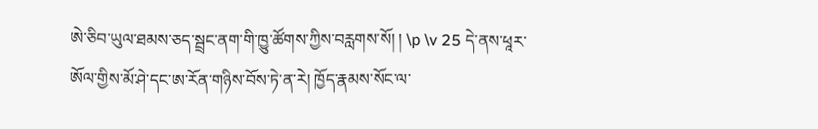ཨེ་ཅིབ་ཡུལ་ཐམས་ཅད་སྦྲང་ནག་གི་ཁྱུ་ཚོགས་ཀྱིས་བརླགས་སོ། ། \p \v 25 དེ་ནས་ཕཱར་ཨོལ་གྱིས་མོ་ཤེ་དང་ཨ་རོན་གཉིས་བོས་ཏེ་ན་རེ། ཁྱོད་རྣམས་སོང་ལ་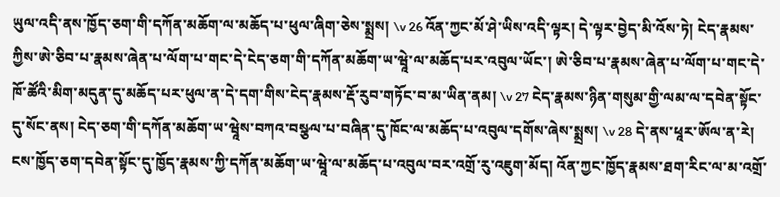ཡུལ་འདི་ནས་ཁྱོད་ཅག་གི་དཀོན་མཆོག་ལ་མཆོད་པ་ཕུལ་ཞིག་ཅེས་སྨྲས། \v 26 འོན་ཀྱང་མོ་ཤེ་ཡིས་འདི་ལྟར། དེ་ལྟར་བྱེད་མི་འོས་ཏེ། ངེད་རྣམས་ཀྱིས་ཨེ་ཅིབ་པ་རྣམས་ཞེན་པ་ལོག་པ་གང་དེ་ངེད་ཅག་གི་དཀོན་མཆོག་ཡ་ཝཱེ་ལ་མཆོད་པར་འབུལ་ཡོང་། ཨེ་ཅིབ་པ་རྣམས་ཞེན་པ་ལོག་པ་གང་དེ་ཁོ་ཚོའི་མིག་མདུན་དུ་མཆོད་པར་ཕུལ་ན་དེ་དག་གིས་ངེད་རྣམས་རྡོ་རུབ་གཏོང་བ་མ་ཡིན་ནམ། \v 27 ངེད་རྣམས་ཉིན་གསུམ་གྱི་ལམ་ལ་དབེན་སྟོང་དུ་སོང་ནས། ངེད་ཅག་གི་དཀོན་མཆོག་ཡ་ཝཱེས་བཀའ་བསྩལ་པ་བཞིན་དུ་ཁོང་ལ་མཆོད་པ་འབུལ་དགོས་ཞེས་སྨྲས། \v 28 དེ་ནས་ཕཱར་ཨོལ་ན་རེ། ངས་ཁྱོད་ཅག་དབེན་སྟོང་དུ་ཁྱོད་རྣམས་ཀྱི་དཀོན་མཆོག་ཡ་ཝཱེ་ལ་མཆོད་པ་འབུལ་བར་འགྲོ་རུ་འཇུག་མོད། འོན་ཀྱང་ཁྱོད་རྣམས་ཐག་རིང་ལ་མ་འགྲོ་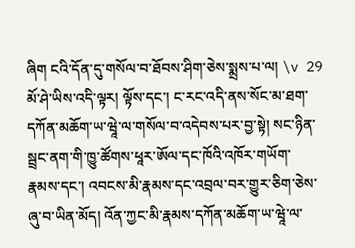ཞིག ངའི་དོན་དུ་གསོལ་བ་ཐོབས་ཤིག་ཅེས་སྨྲས་པ་ལ། \v 29 མོ་ཤེ་ཡིས་འདི་ལྟར། ལྟོས་དང་། ང་རང་འདི་ནས་སོང་མ་ཐག་དཀོན་མཆོག་ཡ་ཝཱེ་ལ་གསོལ་བ་འདེབས་པར་བྱ་སྟེ། སང་ཉིན་སྦྲང་ནག་གི་ཁྱུ་ཚོགས་ཕཱར་ཨོལ་དང་ཁོའི་འཁོར་གཡོག་རྣམས་དང་། འབངས་མི་རྣམས་དང་འབྲལ་བར་གྱུར་ཅིག་ཅེས་ཞུ་བ་ཡིན་མོད། འོན་ཀྱང་མི་རྣམས་དཀོན་མཆོག་ཡ་ཝཱེ་ལ་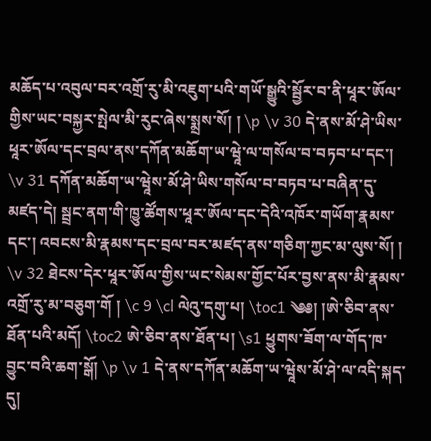མཆོད་པ་འབུལ་བར་འགྲོ་རུ་མི་འཇུག་པའི་གཡོ་སྒྱུའི་སྦྱོར་བ་ནི་ཕཱར་ཨོལ་གྱིས་ཡང་བསྐྱར་སྤེལ་མི་རུང་ཞེས་སྨྲས་སོ། ། \p \v 30 དེ་ནས་མོ་ཤེ་ཡིས་ཕཱར་ཨོལ་དང་བྲལ་ནས་དཀོན་མཆོག་ཡ་ཝཱེ་ལ་གསོལ་བ་བཏབ་པ་དང་། \v 31 དཀོན་མཆོག་ཡ་ཝཱེས་མོ་ཤེ་ཡིས་གསོལ་བ་བཏབ་པ་བཞིན་དུ་མཛད་དེ། སྦྲང་ནག་གི་ཁྱུ་ཚོགས་ཕཱར་ཨོལ་དང་དེའི་འཁོར་གཡོག་རྣམས་དང་། འབངས་མི་རྣམས་དང་བྲལ་བར་མཛད་ནས་གཅིག་ཀྱང་མ་ལུས་སོ། ། \v 32 ཐེངས་དེར་ཕཱར་ཨོལ་གྱིས་ཡང་སེམས་གྱོང་པོར་བྱས་ནས་མི་རྣམས་འགྲོ་རུ་མ་བཅུག་གོ ། \c 9 \cl ལེའུ་དགུ་པ། \toc1 ༄༅། །ཨེ་ཅིབ་ནས་ཐོན་པའི་མདོ། \toc2 ཨེ་ཅིབ་ནས་ཐོན་པ། \s1 ཕྱུགས་ཟོག་ལ་གོད་ཁ་བྱུང་བའི་ཆག་སྒོ། \p \v 1 དེ་ནས་དཀོན་མཆོག་ཡ་ཝཱེས་མོ་ཤེ་ལ་འདི་སྐད་དུ།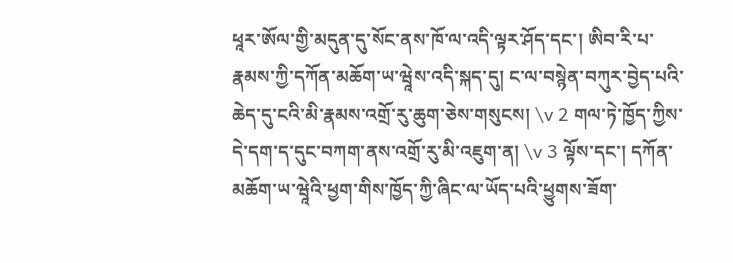ཕཱར་ཨོལ་གྱི་མདུན་དུ་སོང་ནས་ཁོ་ལ་འདི་ལྟར་ཤོད་དང་། ཨིབ་རི་པ་རྣམས་ཀྱི་དཀོན་མཆོག་ཡ་ཝཱེས་འདི་སྐད་དུ། ང་ལ་བསྙེན་བཀུར་བྱེད་པའི་ཆེད་དུ་ངའི་མི་རྣམས་འགྲོ་རུ་ཆུག་ཅེས་གསུངས། \v 2 གལ་ཏེ་ཁྱོད་ཀྱིས་དེ་དག་ད་དུང་བཀག་ནས་འགྲོ་རུ་མི་འཇུག་ན། \v 3 ལྟོས་དང་། དཀོན་མཆོག་ཡ་ཝཱེའི་ཕྱག་གིས་ཁྱོད་ཀྱི་ཞིང་ལ་ཡོད་པའི་ཕྱུགས་ཟོག་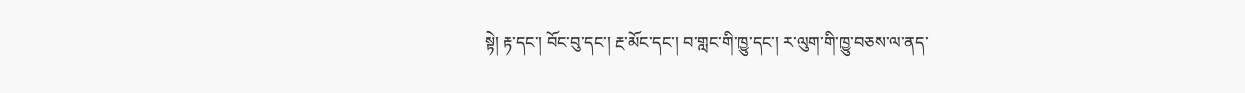སྟེ། རྟ་དང་། བོང་བུ་དང་། རྔ་མོང་དང་། བ་གླང་གི་ཁྱུ་དང་། ར་ལུག་གི་ཁྱུ་བཅས་ལ་ནད་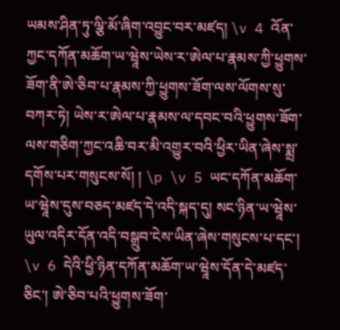ཡམས་ཤིན་ཏུ་ལྕི་མོ་ཞིག་འབྱུང་བར་མཛད། \v 4 འོན་ཀྱང་དཀོན་མཆོག་ཡ་ཝཱེས་ཡེས་ར་ཨེལ་པ་རྣམས་ཀྱི་ཕྱུགས་ཟོག་ནི་ཨེ་ཅིབ་པ་རྣམས་ཀྱི་ཕྱུགས་ཟོག་ལས་ལོགས་སུ་བཀར་ཏེ། ཡེས་ར་ཨེལ་པ་རྣམས་ལ་དབང་བའི་ཕྱུགས་ཟོག་ལས་གཅིག་ཀྱང་འཆི་བར་མི་འགྱུར་བའི་ཕྱིར་ཡིན་ཞེས་སྨྲ་དགོས་པར་གསུངས་སོ། ། \p \v 5 ཡང་དཀོན་མཆོག་ཡ་ཝཱེས་དུས་བཅད་མཛད་དེ་འདི་སྐད་དུ། སང་ཉིན་ཡ་ཝཱེས་ཡུལ་འདིར་དོན་འདི་བསྒྲུབ་ངེས་ཡིན་ཞེས་གསུངས་པ་དང་། \v 6 དེའི་ཕྱི་ཉིན་དཀོན་མཆོག་ཡ་ཝཱེས་དོན་དེ་མཛད་ཅིང་། ཨེ་ཅིབ་པའི་ཕྱུགས་ཟོག་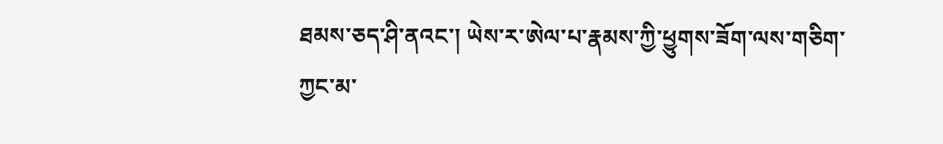ཐམས་ཅད་ཤི་ནའང་། ཡེས་ར་ཨེལ་པ་རྣམས་ཀྱི་ཕྱུགས་ཟོག་ལས་གཅིག་ཀྱང་མ་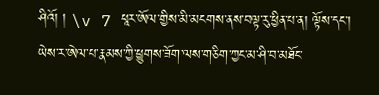ཤིའོ། ། \v 7 ཕཱར་ཨོལ་གྱིས་མི་མངགས་ནས་བལྟ་རུ་ཕྱིན་པ་ན། ལྟོས་དང་། ཡེས་ར་ཨེལ་པ་རྣམས་ཀྱི་ཕྱུགས་ཟོག་ལས་གཅིག་ཀྱང་མ་ཤི་བ་མཐོང་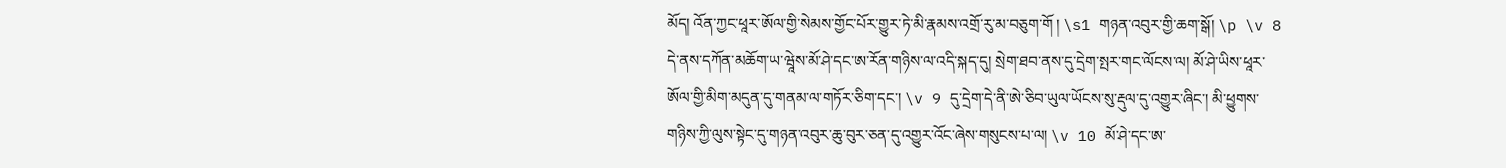མོད། འོན་ཀྱང་ཕཱར་ཨོལ་གྱི་སེམས་གྱོང་པོར་གྱུར་ཏེ་མི་རྣམས་འགྲོ་རུ་མ་བཅུག་གོ ། \s1 གཉན་འབུར་གྱི་ཆག་སྒོ། \p \v 8 དེ་ནས་དཀོན་མཆོག་ཡ་ཝཱེས་མོ་ཤེ་དང་ཨ་རོན་གཉིས་ལ་འདི་སྐད་དུ། སྲེག་ཐབ་ནས་དུ་དྲེག་སྤར་གང་ལོངས་ལ། མོ་ཤེ་ཡིས་ཕཱར་ཨོལ་གྱི་མིག་མདུན་དུ་གནམ་ལ་གཏོར་ཅིག་དང་། \v 9 དུ་དྲེག་དེ་ནི་ཨེ་ཅིབ་ཡུལ་ཡོངས་སུ་རྡུལ་དུ་འགྱུར་ཞིང་། མི་ཕྱུགས་གཉིས་ཀྱི་ལུས་སྟེང་དུ་གཉན་འབུར་ཆུ་བུར་ཅན་དུ་འགྱུར་འོང་ཞེས་གསུངས་པ་ལ། \v 10 མོ་ཤེ་དང་ཨ་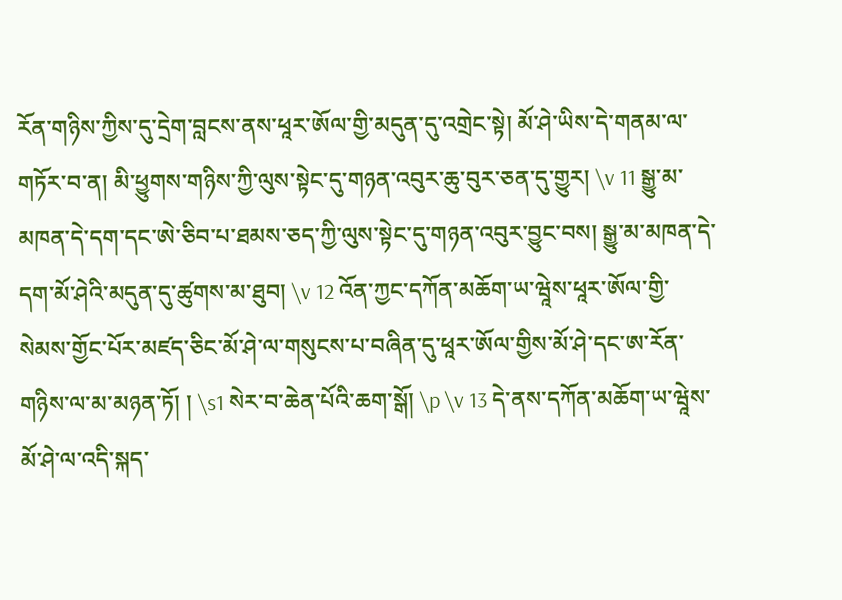རོན་གཉིས་ཀྱིས་དུ་དྲེག་བླངས་ནས་ཕཱར་ཨོལ་གྱི་མདུན་དུ་འགྲེང་སྟེ། མོ་ཤེ་ཡིས་དེ་གནམ་ལ་གཏོར་བ་ན། མི་ཕྱུགས་གཉིས་ཀྱི་ལུས་སྟེང་དུ་གཉན་འབུར་ཆུ་བུར་ཅན་དུ་གྱུར། \v 11 སྒྱུ་མ་མཁན་དེ་དག་དང་ཨེ་ཅིབ་པ་ཐམས་ཅད་ཀྱི་ལུས་སྟེང་དུ་གཉན་འབུར་བྱུང་བས། སྒྱུ་མ་མཁན་དེ་དག་མོ་ཤེའི་མདུན་དུ་ཚུགས་མ་ཐུབ། \v 12 འོན་ཀྱང་དཀོན་མཆོག་ཡ་ཝཱེས་ཕཱར་ཨོལ་གྱི་སེམས་གྱོང་པོར་མཛད་ཅིང་མོ་ཤེ་ལ་གསུངས་པ་བཞིན་དུ་ཕཱར་ཨོལ་གྱིས་མོ་ཤེ་དང་ཨ་རོན་གཉིས་ལ་མ་མཉན་ཏོ། ། \s1 སེར་བ་ཆེན་པོའི་ཆག་སྒོ། \p \v 13 དེ་ནས་དཀོན་མཆོག་ཡ་ཝཱེས་མོ་ཤེ་ལ་འདི་སྐད་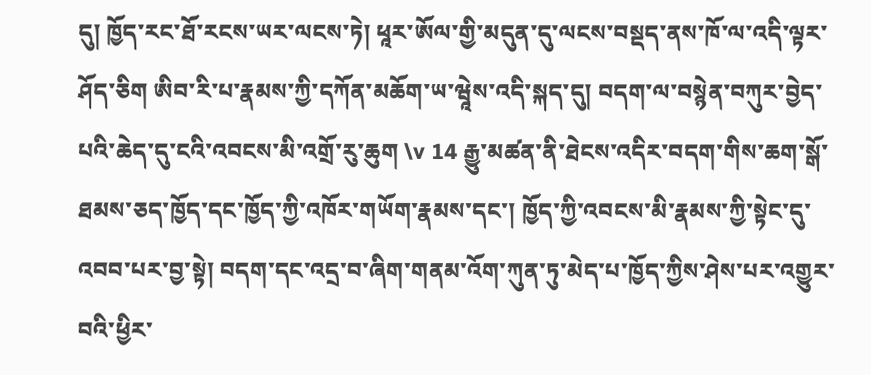དུ། ཁྱོད་རང་ཐོ་རངས་ཡར་ལངས་ཏེ། ཕཱར་ཨོལ་གྱི་མདུན་དུ་ལངས་བསྡད་ནས་ཁོ་ལ་འདི་ལྟར་ཤོད་ཅིག ཨིབ་རི་པ་རྣམས་ཀྱི་དཀོན་མཆོག་ཡ་ཝཱེས་འདི་སྐད་དུ། བདག་ལ་བསྙེན་བཀུར་བྱེད་པའི་ཆེད་དུ་ངའི་འབངས་མི་འགྲོ་རུ་ཆུག \v 14 རྒྱུ་མཚན་ནི་ཐེངས་འདིར་བདག་གིས་ཆག་སྒོ་ཐམས་ཅད་ཁྱོད་དང་ཁྱོད་ཀྱི་འཁོར་གཡོག་རྣམས་དང་། ཁྱོད་ཀྱི་འབངས་མི་རྣམས་ཀྱི་སྟེང་དུ་འབབ་པར་བྱ་སྟེ། བདག་དང་འདྲ་བ་ཞིག་གནམ་འོག་ཀུན་ཏུ་མེད་པ་ཁྱོད་ཀྱིས་ཤེས་པར་འགྱུར་བའི་ཕྱིར་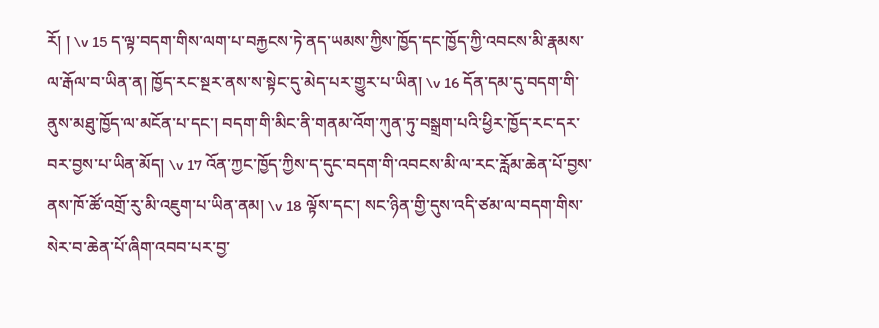རོ། ། \v 15 ད་ལྟ་བདག་གིས་ལག་པ་བརྐྱངས་ཏེ་ནད་ཡམས་ཀྱིས་ཁྱོད་དང་ཁྱོད་ཀྱི་འབངས་མི་རྣམས་ལ་རྒོལ་བ་ཡིན་ན། ཁྱོད་རང་སྔར་ནས་ས་སྟེང་དུ་མེད་པར་གྱུར་པ་ཡིན། \v 16 དོན་དམ་དུ་བདག་གི་ནུས་མཐུ་ཁྱོད་ལ་མངོན་པ་དང་། བདག་གི་མིང་ནི་གནམ་འོག་ཀུན་ཏུ་བསྒྲག་པའི་ཕྱིར་ཁྱོད་རང་དར་བར་བྱས་པ་ཡིན་མོད། \v 17 འོན་ཀྱང་ཁྱོད་ཀྱིས་ད་དུང་བདག་གི་འབངས་མི་ལ་རང་རློམ་ཆེན་པོ་བྱས་ནས་ཁོ་ཚོ་འགྲོ་རུ་མི་འཇུག་པ་ཡིན་ནམ། \v 18 ལྟོས་དང་། སང་ཉིན་གྱི་དུས་འདི་ཙམ་ལ་བདག་གིས་སེར་བ་ཆེན་པོ་ཞིག་འབབ་པར་བྱ་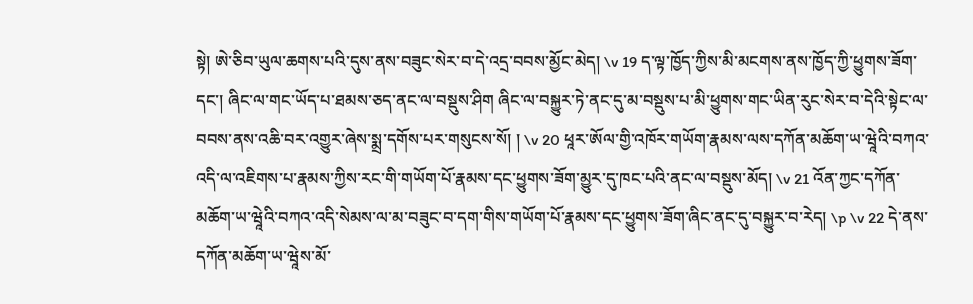སྟེ། ཨེ་ཅིབ་ཡུལ་ཆགས་པའི་དུས་ནས་བཟུང་སེར་བ་དེ་འདྲ་བབས་མྱོང་མེད། \v 19 ད་ལྟ་ཁྱོད་ཀྱིས་མི་མངགས་ནས་ཁྱོད་ཀྱི་ཕྱུགས་ཟོག་དང་། ཞིང་ལ་གང་ཡོད་པ་ཐམས་ཅད་ནང་ལ་བསྡུས་ཤིག ཞིང་ལ་བསྐྱུར་ཏེ་ནང་དུ་མ་བསྡུས་པ་མི་ཕྱུགས་གང་ཡིན་རུང་སེར་བ་དེའི་སྟེང་ལ་བབས་ནས་འཆི་བར་འགྱུར་ཞེས་སྨྲ་དགོས་པར་གསུངས་སོ། ། \v 20 ཕཱར་ཨོལ་གྱི་འཁོར་གཡོག་རྣམས་ལས་དཀོན་མཆོག་ཡ་ཝཱེའི་བཀའ་འདི་ལ་འཇིགས་པ་རྣམས་ཀྱིས་རང་གི་གཡོག་པོ་རྣམས་དང་ཕྱུགས་ཟོག་མྱུར་དུ་ཁང་པའི་ནང་ལ་བསྡུས་མོད། \v 21 འོན་ཀྱང་དཀོན་མཆོག་ཡ་ཝཱེའི་བཀའ་འདི་སེམས་ལ་མ་བཟུང་བ་དག་གིས་གཡོག་པོ་རྣམས་དང་ཕྱུགས་ཟོག་ཞིང་ནང་དུ་བསྐྱུར་བ་རེད། \p \v 22 དེ་ནས་དཀོན་མཆོག་ཡ་ཝཱེས་མོ་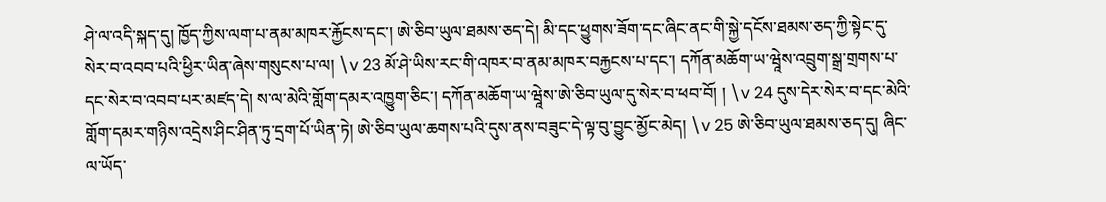ཤེ་ལ་འདི་སྐད་དུ། ཁྱོད་ཀྱིས་ལག་པ་ནམ་མཁར་རྐྱོངས་དང་། ཨེ་ཅིབ་ཡུལ་ཐམས་ཅད་དེ། མི་དང་ཕྱུགས་ཟོག་དང་ཞིང་ནང་གི་སྐྱེ་དངོས་ཐམས་ཅད་ཀྱི་སྟེང་དུ་སེར་བ་འབབ་པའི་ཕྱིར་ཡིན་ཞེས་གསུངས་པ་ལ། \v 23 མོ་ཤེ་ཡིས་རང་གི་འཁར་བ་ནམ་མཁར་བརྐྱངས་པ་དང་། དཀོན་མཆོག་ཡ་ཝཱེས་འབྲུག་སྒྲ་གྲགས་པ་དང་སེར་བ་འབབ་པར་མཛད་དེ། ས་ལ་མེའི་གློག་དམར་འཁྱུག་ཅིང་། དཀོན་མཆོག་ཡ་ཝཱེས་ཨེ་ཅིབ་ཡུལ་དུ་སེར་བ་ཕབ་བོ། ། \v 24 དུས་དེར་སེར་བ་དང་མེའི་གློག་དམར་གཉིས་འདྲེས་ཤིང་ཤིན་ཏུ་དྲག་པོ་ཡིན་ཏེ། ཨེ་ཅིབ་ཡུལ་ཆགས་པའི་དུས་ནས་བཟུང་དེ་ལྟ་བུ་བྱུང་མྱོང་མེད། \v 25 ཨེ་ཅིབ་ཡུལ་ཐམས་ཅད་དུ། ཞིང་ལ་ཡོད་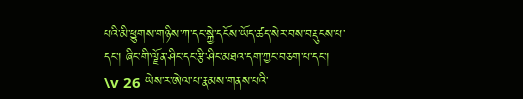པའི་མི་ཕྱུགས་གཉིས་ཀ་དང་སྐྱེ་དངོས་ཡོད་ཚད་སེར་བས་བརྡུངས་པ་དང་། ཞིང་གི་ལྗོན་ཤིང་དང་རྩི་ཤིང་མཐའ་དག་ཀྱང་བཅག་པ་དང་། \v 26 ཡེས་ར་ཨེལ་པ་རྣམས་གནས་པའི་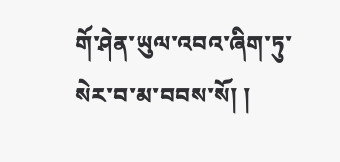གོ་ཤེན་ཡུལ་འབའ་ཞིག་ཏུ་སེར་བ་མ་བབས་སོ། །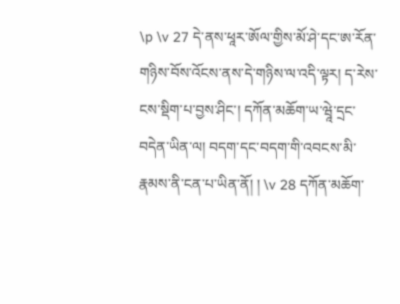\p \v 27 དེ་ནས་ཕཱར་ཨོལ་གྱིས་མོ་ཤེ་དང་ཨ་རོན་གཉིས་བོས་འོངས་ནས་དེ་གཉིས་ལ་འདི་ལྟར། ད་རེས་ངས་སྡིག་པ་བྱས་ཤིང་། དཀོན་མཆོག་ཡ་ཝཱེ་དྲང་བདེན་ཡིན་ལ། བདག་དང་བདག་གི་འབངས་མི་རྣམས་ནི་ངན་པ་ཡིན་ནོ། ། \v 28 དཀོན་མཆོག་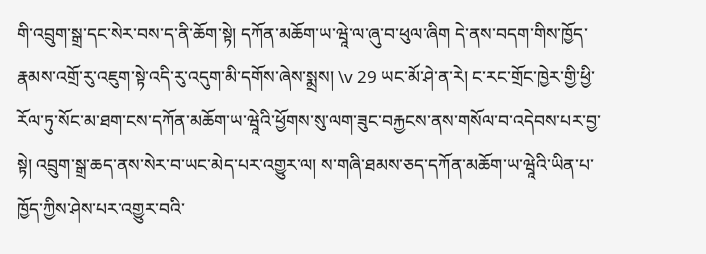གི་འབྲུག་སྒྲ་དང་སེར་བས་ད་ནི་ཆོག་སྟེ། དཀོན་མཆོག་ཡ་ཝཱེ་ལ་ཞུ་བ་ཕུལ་ཞིག དེ་ནས་བདག་གིས་ཁྱོད་རྣམས་འགྲོ་རུ་འཇུག་སྟེ་འདི་རུ་འདུག་མི་དགོས་ཞེས་སྨྲས། \v 29 ཡང་མོ་ཤེ་ན་རེ། ང་རང་གྲོང་ཁྱེར་གྱི་ཕྱི་རོལ་ཏུ་སོང་མ་ཐག་ངས་དཀོན་མཆོག་ཡ་ཝཱེའི་ཕྱོགས་སུ་ལག་ཟུང་བརྐྱངས་ནས་གསོལ་བ་འདེབས་པར་བྱ་སྟེ། འབྲུག་སྒྲ་ཆད་ནས་སེར་བ་ཡང་མེད་པར་འགྱུར་ལ། ས་གཞི་ཐམས་ཅད་དཀོན་མཆོག་ཡ་ཝཱེའི་ཡིན་པ་ཁྱོད་ཀྱིས་ཤེས་པར་འགྱུར་བའི་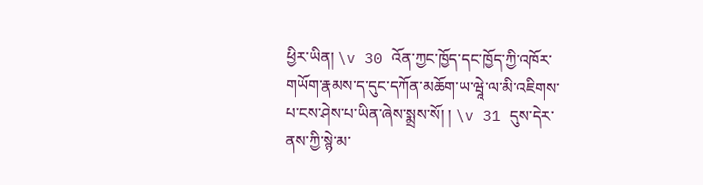ཕྱིར་ཡིན། \v 30 འོན་ཀྱང་ཁྱོད་དང་ཁྱོད་ཀྱི་འཁོར་གཡོག་རྣམས་ད་དུང་དཀོན་མཆོག་ཡ་ཝཱེ་ལ་མི་འཇིགས་པ་ངས་ཤེས་པ་ཡིན་ཞེས་སྨྲས་སོ། ། \v 31 དུས་དེར་ནས་ཀྱི་སྙེ་མ་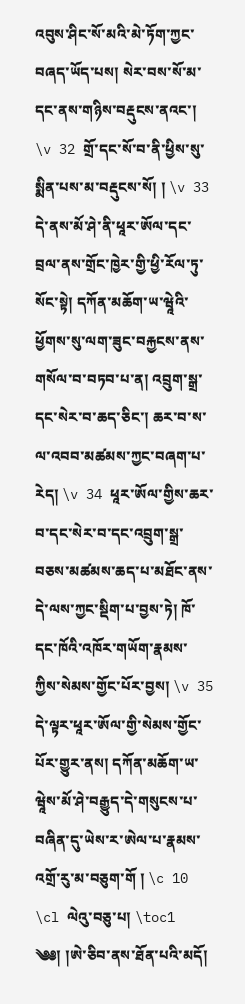འབུས་ཤིང་སོ་མའི་མེ་ཏོག་ཀྱང་བཞད་ཡོད་པས། སེར་བས་སོ་མ་དང་ནས་གཉིས་བརྡུངས་ནའང་། \v 32 གྲོ་དང་སོ་བ་ནི་ཕྱིས་སུ་སྨིན་པས་མ་བརྡུངས་སོ། ། \v 33 དེ་ནས་མོ་ཤེ་ནི་ཕཱར་ཨོལ་དང་བྲལ་ནས་གྲོང་ཁྱེར་གྱི་ཕྱི་རོལ་ཏུ་སོང་སྟེ། དཀོན་མཆོག་ཡ་ཝཱེའི་ཕྱོགས་སུ་ལག་ཟུང་བརྐྱངས་ནས་གསོལ་བ་བཏབ་པ་ན། འབྲུག་སྒྲ་དང་སེར་བ་ཆད་ཅིང་། ཆར་བ་ས་ལ་འབབ་མཚམས་ཀྱང་བཞག་པ་རེད། \v 34 ཕཱར་ཨོལ་གྱིས་ཆར་བ་དང་སེར་བ་དང་འབྲུག་སྒྲ་བཅས་མཚམས་ཆད་པ་མཐོང་ནས་དེ་ལས་ཀྱང་སྡིག་པ་བྱས་ཏེ། ཁོ་དང་ཁོའི་འཁོར་གཡོག་རྣམས་ཀྱིས་སེམས་གྱོང་པོར་བྱས། \v 35 དེ་ལྟར་ཕཱར་ཨོལ་གྱི་སེམས་གྱོང་པོར་གྱུར་ནས། དཀོན་མཆོག་ཡ་ཝཱེས་མོ་ཤེ་བརྒྱུད་དེ་གསུངས་པ་བཞིན་དུ་ཡེས་ར་ཨེལ་པ་རྣམས་འགྲོ་རུ་མ་བཅུག་གོ ། \c 10 \cl ལེའུ་བཅུ་པ། \toc1 ༄༅། །ཨེ་ཅིབ་ནས་ཐོན་པའི་མདོ།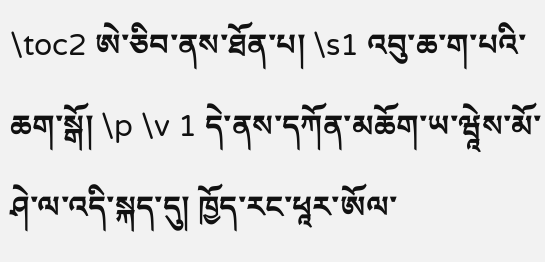\toc2 ཨེ་ཅིབ་ནས་ཐོན་པ། \s1 འབུ་ཆ་ག་པའི་ཆག་སྒོ། \p \v 1 དེ་ནས་དཀོན་མཆོག་ཡ་ཝཱེས་མོ་ཤེ་ལ་འདི་སྐད་དུ། ཁྱོད་རང་ཕཱར་ཨོལ་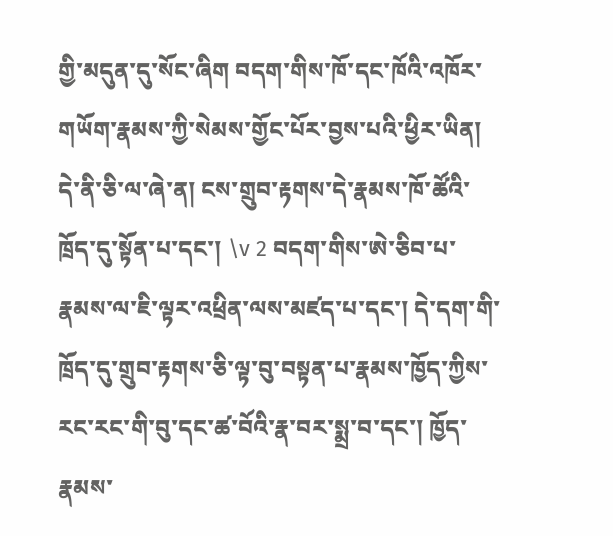གྱི་མདུན་དུ་སོང་ཞིག བདག་གིས་ཁོ་དང་ཁོའི་འཁོར་གཡོག་རྣམས་ཀྱི་སེམས་གྱོང་པོར་བྱས་པའི་ཕྱིར་ཡིན། དེ་ནི་ཅི་ལ་ཞེ་ན། ངས་གྲུབ་རྟགས་དེ་རྣམས་ཁོ་ཚོའི་ཁྲོད་དུ་སྟོན་པ་དང་། \v 2 བདག་གིས་ཨེ་ཅིབ་པ་རྣམས་ལ་ཇི་ལྟར་འཕྲིན་ལས་མཛད་པ་དང་། དེ་དག་གི་ཁྲོད་དུ་གྲུབ་རྟགས་ཅི་ལྟ་བུ་བསྟན་པ་རྣམས་ཁྱོད་ཀྱིས་རང་རང་གི་བུ་དང་ཚ་བོའི་རྣ་བར་སྨྲ་བ་དང་། ཁྱོད་རྣམས་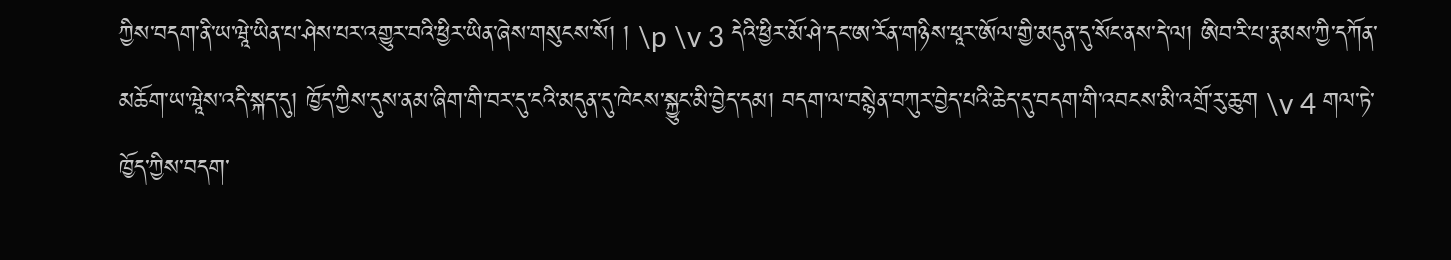ཀྱིས་བདག་ནི་ཡ་ཝཱེ་ཡིན་པ་ཤེས་པར་འགྱུར་བའི་ཕྱིར་ཡིན་ཞེས་གསུངས་སོ། ། \p \v 3 དེའི་ཕྱིར་མོ་ཤེ་དང་ཨ་རོན་གཉིས་ཕཱར་ཨོལ་གྱི་མདུན་དུ་སོང་ནས་དེ་ལ། ཨིབ་རི་པ་རྣམས་ཀྱི་དཀོན་མཆོག་ཡ་ཝཱེས་འདི་སྐད་དུ། ཁྱོད་ཀྱིས་དུས་ནམ་ཞིག་གི་བར་དུ་ངའི་མདུན་དུ་ཁེངས་སྐྱུང་མི་བྱེད་དམ། བདག་ལ་བསྙེན་བཀུར་བྱེད་པའི་ཆེད་དུ་བདག་གི་འབངས་མི་འགྲོ་རུ་ཆུག \v 4 གལ་ཏེ་ཁྱོད་ཀྱིས་བདག་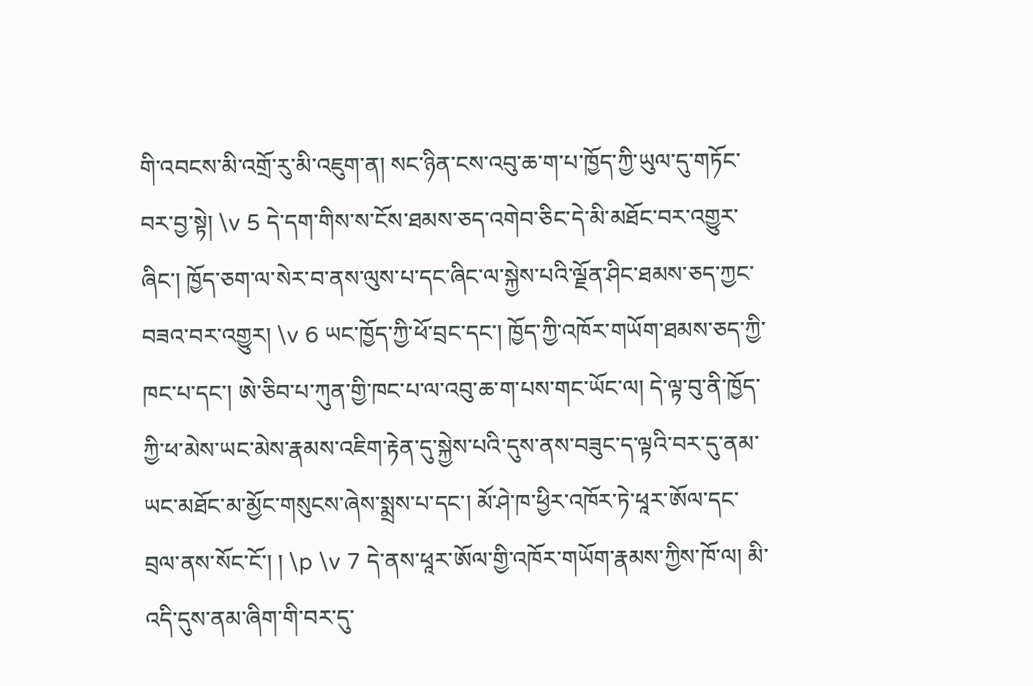གི་འབངས་མི་འགྲོ་རུ་མི་འཇུག་ན། སང་ཉིན་ངས་འབུ་ཆ་ག་པ་ཁྱོད་ཀྱི་ཡུལ་དུ་གཏོང་བར་བྱ་སྟེ། \v 5 དེ་དག་གིས་ས་ངོས་ཐམས་ཅད་འགེབ་ཅིང་དེ་མི་མཐོང་བར་འགྱུར་ཞིང་། ཁྱོད་ཅག་ལ་སེར་བ་ནས་ལུས་པ་དང་ཞིང་ལ་སྐྱེས་པའི་ལྗོན་ཤིང་ཐམས་ཅད་ཀྱང་བཟའ་བར་འགྱུར། \v 6 ཡང་ཁྱོད་ཀྱི་ཕོ་བྲང་དང་། ཁྱོད་ཀྱི་འཁོར་གཡོག་ཐམས་ཅད་ཀྱི་ཁང་པ་དང་། ཨེ་ཅིབ་པ་ཀུན་གྱི་ཁང་པ་ལ་འབུ་ཆ་ག་པས་གང་ཡོང་ལ། དེ་ལྟ་བུ་ནི་ཁྱོད་ཀྱི་ཕ་མེས་ཡང་མེས་རྣམས་འཇིག་རྟེན་དུ་སྐྱེས་པའི་དུས་ནས་བཟུང་ད་ལྟའི་བར་དུ་ནམ་ཡང་མཐོང་མ་མྱོང་གསུངས་ཞེས་སྨྲས་པ་དང་། མོ་ཤེ་ཁ་ཕྱིར་འཁོར་ཏེ་ཕཱར་ཨོལ་དང་བྲལ་ནས་སོང་ངོ་། ། \p \v 7 དེ་ནས་ཕཱར་ཨོལ་གྱི་འཁོར་གཡོག་རྣམས་ཀྱིས་ཁོ་ལ། མི་འདི་དུས་ནམ་ཞིག་གི་བར་དུ་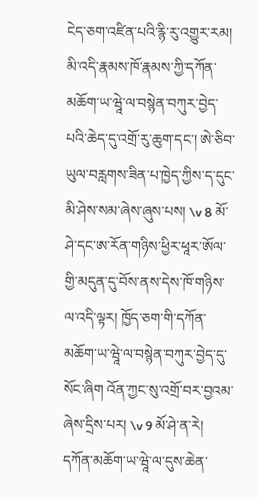ངེད་ཅག་འཛིན་པའི་རྙི་རུ་འགྱུར་རམ། མི་འདི་རྣམས་ཁོ་རྣམས་ཀྱི་དཀོན་མཆོག་ཡ་ཝཱེ་ལ་བསྙེན་བཀུར་བྱེད་པའི་ཆེད་དུ་འགྲོ་རུ་ཆུག་དང་། ཨེ་ཅིབ་ཡུལ་བརླགས་ཟིན་པ་ཁྱེད་ཀྱིས་ད་དུང་མི་ཤེས་སམ་ཞེས་ཞུས་པས། \v 8 མོ་ཤེ་དང་ཨ་རོན་གཉིས་ཕྱིར་ཕཱར་ཨོལ་གྱི་མདུན་དུ་བོས་ནས་དེས་ཁོ་གཉིས་ལ་འདི་ལྟར། ཁྱོད་ཅག་གི་དཀོན་མཆོག་ཡ་ཝཱེ་ལ་བསྙེན་བཀུར་བྱེད་དུ་སོང་ཞིག འོན་ཀྱང་སུ་འགྲོ་བར་བྱའམ་ཞེས་དྲིས་པར། \v 9 མོ་ཤེ་ན་རེ། དཀོན་མཆོག་ཡ་ཝཱེ་ལ་དུས་ཆེན་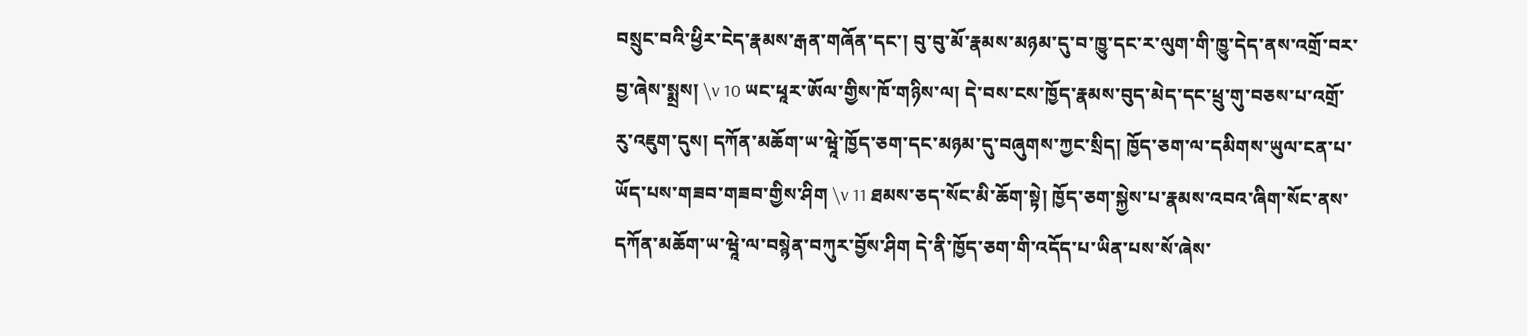བསྲུང་བའི་ཕྱིར་ངེད་རྣམས་རྒན་གཞོན་དང་། བུ་བུ་མོ་རྣམས་མཉམ་དུ་བ་ཁྱུ་དང་ར་ལུག་གི་ཁྱུ་དེད་ནས་འགྲོ་བར་བྱ་ཞེས་སྨྲས། \v 10 ཡང་ཕཱར་ཨོལ་གྱིས་ཁོ་གཉིས་ལ། དེ་བས་ངས་ཁྱོད་རྣམས་བུད་མེད་དང་ཕྲུ་གུ་བཅས་པ་འགྲོ་རུ་འཇུག་དུས། དཀོན་མཆོག་ཡ་ཝཱེ་ཁྱོད་ཅག་དང་མཉམ་དུ་བཞུགས་ཀྱང་སྲིད། ཁྱོད་ཅག་ལ་དམིགས་ཡུལ་ངན་པ་ཡོད་པས་གཟབ་གཟབ་གྱིས་ཤིག \v 11 ཐམས་ཅད་སོང་མི་ཆོག་སྟེ། ཁྱོད་ཅག་སྐྱེས་པ་རྣམས་འབའ་ཞིག་སོང་ནས་དཀོན་མཆོག་ཡ་ཝཱེ་ལ་བསྙེན་བཀུར་བྱོས་ཤིག དེ་ནི་ཁྱོད་ཅག་གི་འདོད་པ་ཡིན་པས་སོ་ཞེས་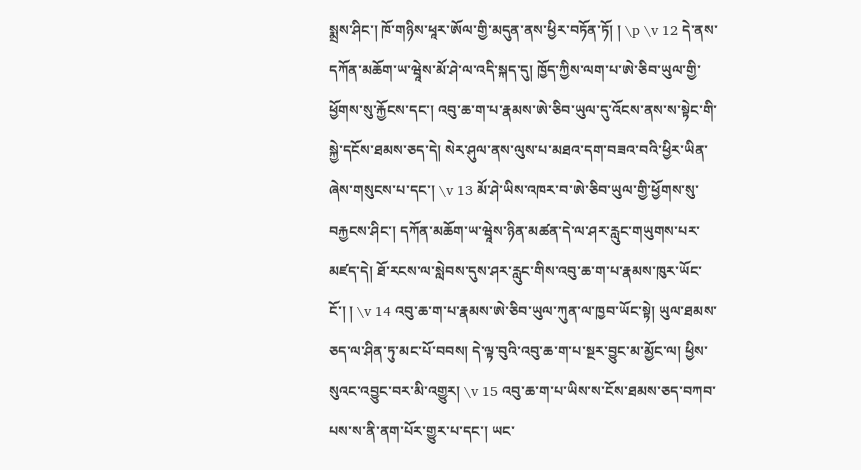སྨྲས་ཤིང་། ཁོ་གཉིས་ཕཱར་ཨོལ་གྱི་མདུན་ནས་ཕྱིར་བཏོན་ཏོ། ། \p \v 12 དེ་ནས་དཀོན་མཆོག་ཡ་ཝཱེས་མོ་ཤེ་ལ་འདི་སྐད་དུ། ཁྱོད་ཀྱིས་ལག་པ་ཨེ་ཅིབ་ཡུལ་གྱི་ཕྱོགས་སུ་རྐྱོངས་དང་། འབུ་ཆ་ག་པ་རྣམས་ཨེ་ཅིབ་ཡུལ་དུ་འོངས་ནས་ས་སྟེང་གི་སྐྱེ་དངོས་ཐམས་ཅད་དེ། སེར་ཤུལ་ནས་ལུས་པ་མཐའ་དག་བཟའ་བའི་ཕྱིར་ཡིན་ཞེས་གསུངས་པ་དང་། \v 13 མོ་ཤེ་ཡིས་འཁར་བ་ཨེ་ཅིབ་ཡུལ་གྱི་ཕྱོགས་སུ་བརྐྱངས་ཤིང་། དཀོན་མཆོག་ཡ་ཝཱེས་ཉིན་མཚན་དེ་ལ་ཤར་རླུང་གཡུགས་པར་མཛད་དེ། ཐོ་རངས་ལ་སླེབས་དུས་ཤར་རླུང་གིས་འབུ་ཆ་ག་པ་རྣམས་ཁུར་ཡོང་ངོ་། ། \v 14 འབུ་ཆ་ག་པ་རྣམས་ཨེ་ཅིབ་ཡུལ་ཀུན་ལ་ཁྱབ་ཡོང་སྟེ། ཡུལ་ཐམས་ཅད་ལ་ཤིན་ཏུ་མང་པོ་བབས། དེ་ལྟ་བུའི་འབུ་ཆ་ག་པ་སྔར་བྱུང་མ་མྱོང་ལ། ཕྱིས་སུའང་འབྱུང་བར་མི་འགྱུར། \v 15 འབུ་ཆ་ག་པ་ཡིས་ས་ངོས་ཐམས་ཅད་བཀབ་པས་ས་ནི་ནག་པོར་གྱུར་པ་དང་། ཡང་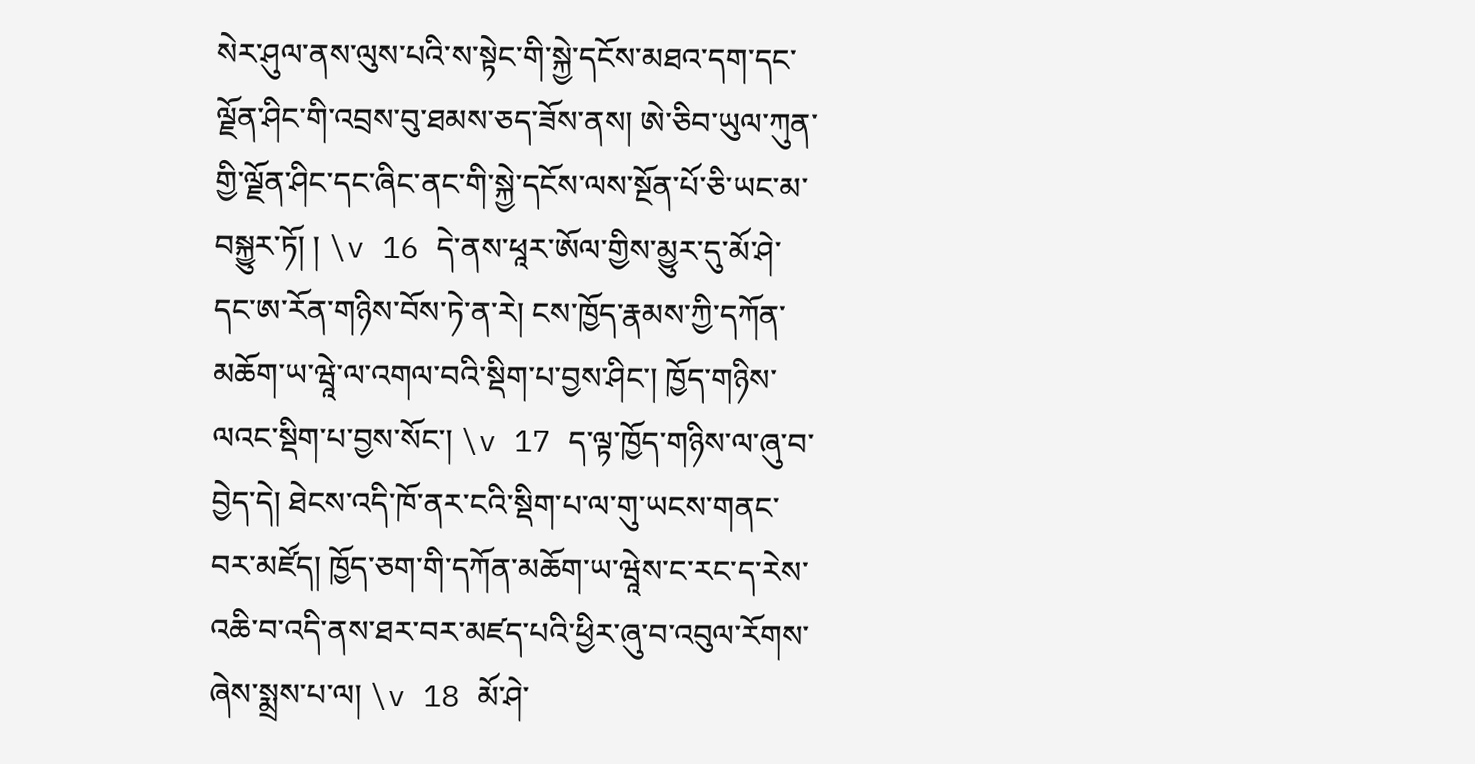སེར་ཤུལ་ནས་ལུས་པའི་ས་སྟེང་གི་སྐྱེ་དངོས་མཐའ་དག་དང་ལྗོན་ཤིང་གི་འབྲས་བུ་ཐམས་ཅད་ཟོས་ནས། ཨེ་ཅིབ་ཡུལ་ཀུན་གྱི་ལྗོན་ཤིང་དང་ཞིང་ནང་གི་སྐྱེ་དངོས་ལས་སྔོན་པོ་ཅི་ཡང་མ་བསྐྱུར་ཏོ། ། \v 16 དེ་ནས་ཕཱར་ཨོལ་གྱིས་མྱུར་དུ་མོ་ཤེ་དང་ཨ་རོན་གཉིས་བོས་ཏེ་ན་རེ། ངས་ཁྱོད་རྣམས་ཀྱི་དཀོན་མཆོག་ཡ་ཝཱེ་ལ་འགལ་བའི་སྡིག་པ་བྱས་ཤིང་། ཁྱོད་གཉིས་ལའང་སྡིག་པ་བྱས་སོང་། \v 17 ད་ལྟ་ཁྱོད་གཉིས་ལ་ཞུ་བ་བྱེད་དེ། ཐེངས་འདི་ཁོ་ནར་ངའི་སྡིག་པ་ལ་གུ་ཡངས་གནང་བར་མཛོད། ཁྱོད་ཅག་གི་དཀོན་མཆོག་ཡ་ཝཱེས་ང་རང་ད་རེས་འཆི་བ་འདི་ནས་ཐར་བར་མཛད་པའི་ཕྱིར་ཞུ་བ་འབུལ་རོགས་ཞེས་སྨྲས་པ་ལ། \v 18 མོ་ཤེ་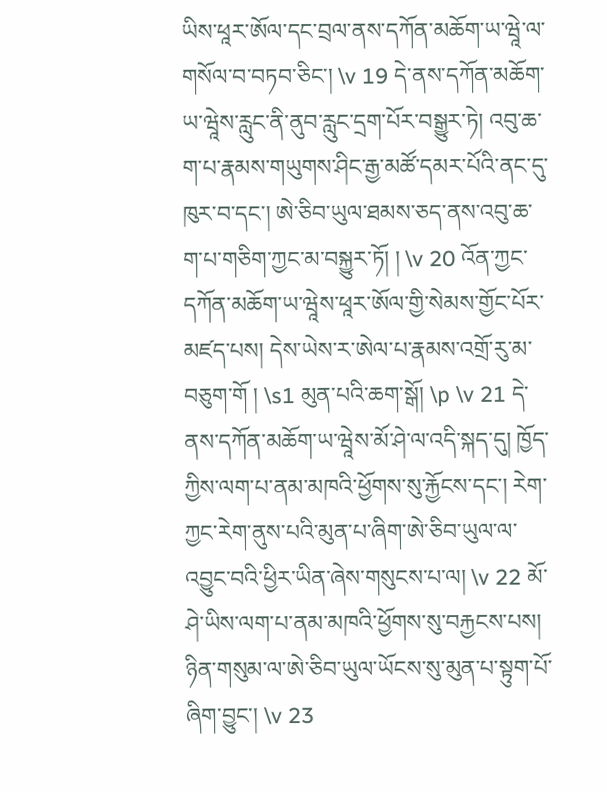ཡིས་ཕཱར་ཨོལ་དང་བྲལ་ནས་དཀོན་མཆོག་ཡ་ཝཱེ་ལ་གསོལ་བ་བཏབ་ཅིང་། \v 19 དེ་ནས་དཀོན་མཆོག་ཡ་ཝཱེས་རླུང་ནི་ནུབ་རླུང་དྲག་པོར་བསྒྱུར་ཏེ། འབུ་ཆ་ག་པ་རྣམས་གཡུགས་ཤིང་རྒྱ་མཚོ་དམར་པོའི་ནང་དུ་ཁུར་བ་དང་། ཨེ་ཅིབ་ཡུལ་ཐམས་ཅད་ནས་འབུ་ཆ་ག་པ་གཅིག་ཀྱང་མ་བསྐྱུར་ཏོ། ། \v 20 འོན་ཀྱང་དཀོན་མཆོག་ཡ་ཝཱེས་ཕཱར་ཨོལ་གྱི་སེམས་གྱོང་པོར་མཛད་པས། དེས་ཡེས་ར་ཨེལ་པ་རྣམས་འགྲོ་རུ་མ་བཅུག་གོ ། \s1 མུན་པའི་ཆག་སྒོ། \p \v 21 དེ་ནས་དཀོན་མཆོག་ཡ་ཝཱེས་མོ་ཤེ་ལ་འདི་སྐད་དུ། ཁྱོད་ཀྱིས་ལག་པ་ནམ་མཁའི་ཕྱོགས་སུ་རྐྱོངས་དང་། རེག་ཀྱང་རེག་ནུས་པའི་མུན་པ་ཞིག་ཨེ་ཅིབ་ཡུལ་ལ་འབྱུང་བའི་ཕྱིར་ཡིན་ཞེས་གསུངས་པ་ལ། \v 22 མོ་ཤེ་ཡིས་ལག་པ་ནམ་མཁའི་ཕྱོགས་སུ་བརྐྱངས་པས། ཉིན་གསུམ་ལ་ཨེ་ཅིབ་ཡུལ་ཡོངས་སུ་མུན་པ་སྟུག་པོ་ཞིག་བྱུང་། \v 23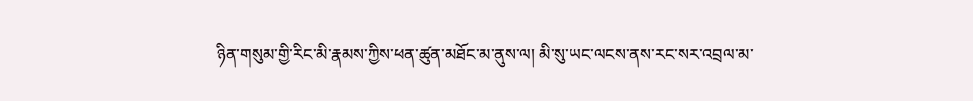ཉིན་གསུམ་གྱི་རིང་མི་རྣམས་ཀྱིས་ཕན་ཚུན་མཐོང་མ་ནུས་ལ། མི་སུ་ཡང་ལངས་ནས་རང་སར་འབྲལ་མ་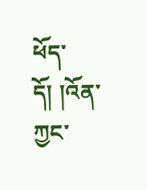ཕོད་དོ། །འོན་ཀྱང་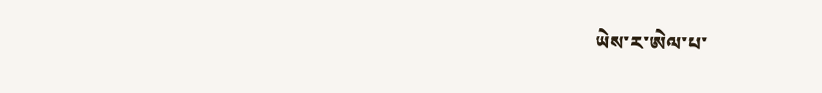ཡེས་ར་ཨེལ་པ་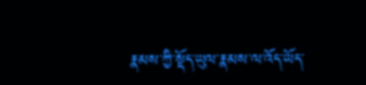རྣམས་ཀྱི་སྡོད་ཡུལ་རྣམས་ལ་འོད་ཡོད་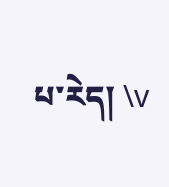པ་རེད། \v